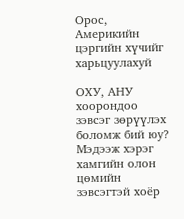Орос, Америкийн цэргийн хүчийг харьцуулахуй

ОХУ, АНУ хоорондоо зэвсэг зөрүүлэх боломж бий юу? Мэдээж хэрэг хамгийн олон цөмийн зэвсэгтэй хоёр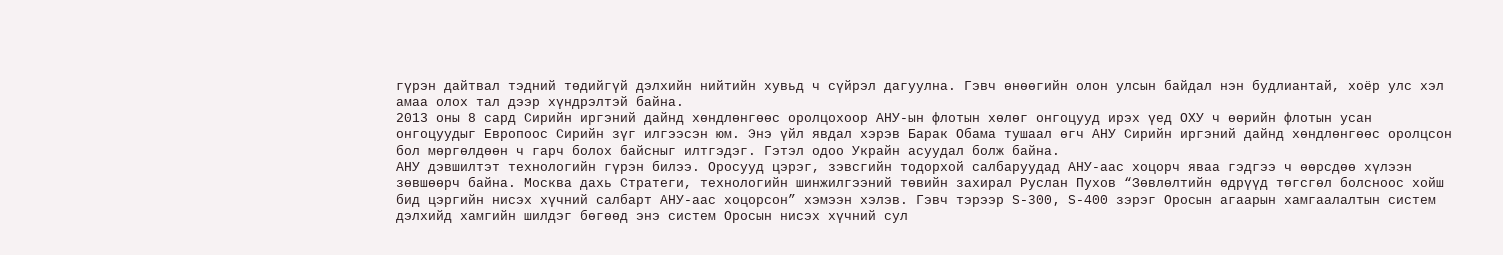гүрэн дайтвал тэдний төдийгүй дэлхийн нийтийн хувьд ч сүйрэл дагуулна. Гэвч өнөөгийн олон улсын байдал нэн будлиантай, хоёр улс хэл амаа олох тал дээр хүндрэлтэй байна.
2013 оны 8 сард Сирийн иргэний дайнд хөндлөнгөөс оролцохоор АНУ-ын флотын хөлөг онгоцууд ирэх үед ОХУ ч өөрийн флотын усан онгоцуудыг Европоос Сирийн зүг илгээсэн юм. Энэ үйл явдал хэрэв Барак Обама тушаал өгч АНУ Сирийн иргэний дайнд хөндлөнгөөс оролцсон бол мөргөлдөөн ч гарч болох байсныг илтгэдэг. Гэтэл одоо Украйн асуудал болж байна.
АНУ дэвшилтэт технологийн гүрэн билээ. Оросууд цэрэг, зэвсгийн тодорхой салбаруудад АНУ-аас хоцорч яваа гэдгээ ч өөрсдөө хүлээн зөвшөөрч байна. Москва дахь Стратеги, технологийн шинжилгээний төвийн захирал Руслан Пухов “Зөвлөлтийн өдрүүд төгсгөл болсноос хойш бид цэргийн нисэх хүчний салбарт АНУ-аас хоцорсон” хэмээн хэлэв. Гэвч тэрээр S-300, S-400 зэрэг Оросын агаарын хамгаалалтын систем дэлхийд хамгийн шилдэг бөгөөд энэ систем Оросын нисэх хүчний сул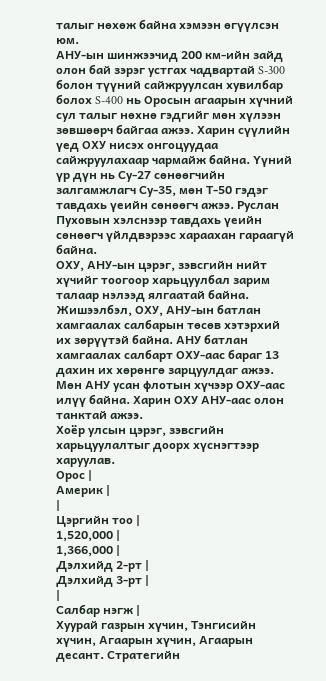талыг нөхөж байна хэмээн өгүүлсэн юм.
АНУ-ын шинжээчид 200 км-ийн зайд олон бай зэрэг устгах чадвартай S-300 болон түүний сайжруулсан хувилбар болох S-400 нь Оросын агаарын хүчний сул талыг нөхнө гэдгийг мөн хүлээн зөвшөөрч байгаа ажээ. Харин сүүлийн үед ОХУ нисэх онгоцуудаа сайжруулахаар чармайж байна. Үүний үр дүн нь Су-27 сөнөөгчийн залгамжлагч Су-35, мөн Т-50 гэдэг тавдахь үеийн сөнөөгч ажээ. Руслан Пуховын хэлснээр тавдахь үеийн сөнөөгч үйлдвэрээс хараахан гараагүй байна.
ОХУ, АНУ-ын цэрэг, зэвсгийн нийт хүчийг тоогоор харьцуулбал зарим талаар нэлээд ялгаатай байна. Жишээлбэл, ОХУ, АНУ-ын батлан хамгаалах салбарын төсөв хэтэрхий их зөрүүтэй байна. АНУ батлан хамгаалах салбарт ОХУ-аас бараг 13 дахин их хөрөнгө зарцуулдаг ажээ. Мөн АНУ усан флотын хүчээр ОХУ-аас илүү байна. Харин ОХУ АНУ-аас олон танктай ажээ.
Хоёр улсын цэрэг, зэвсгийн харьцуулалтыг доорх хүснэгтээр харуулав.
Орос |
Америк |
|
Цэргийн тоо |
1,520,000 |
1,366,000 |
Дэлхийд 2-рт |
Дэлхийд 3-рт |
|
Салбар нэгж |
Хуурай газрын хүчин, Тэнгисийн хүчин, Агаарын хүчин, Агаарын десант. Стратегийн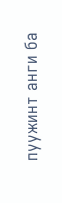пуужинт анги ба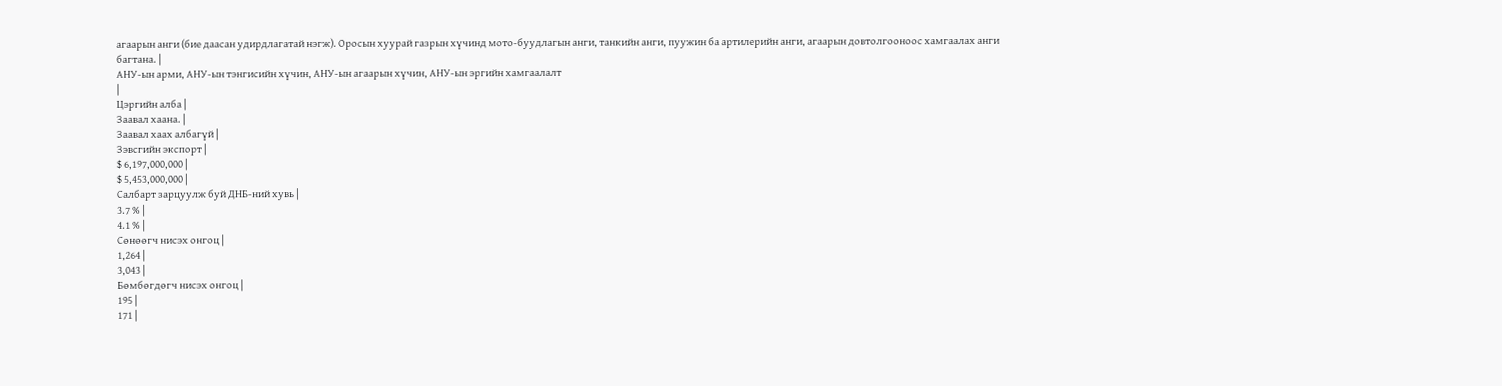агаарын анги (бие даасан удирдлагатай нэгж). Оросын хуурай газрын хүчинд мото-буудлагын анги, танкийн анги, пуужин ба артилерийн анги, агаарын довтолгооноос хамгаалах анги багтана. |
АНУ-ын арми, АНУ-ын тэнгисийн хүчин, АНУ-ын агаарын хүчин, АНУ-ын эргийн хамгаалалт
|
Цэргийн алба |
Заавал хаана. |
Заавал хаах албагүй |
Зэвсгийн экспорт |
$ 6,197,000,000 |
$ 5,453,000,000 |
Салбарт зарцуулж буй ДНБ-ний хувь |
3.7 % |
4.1 % |
Сөнөөгч нисэх онгоц |
1,264 |
3,043 |
Бөмбөгдөгч нисэх онгоц |
195 |
171 |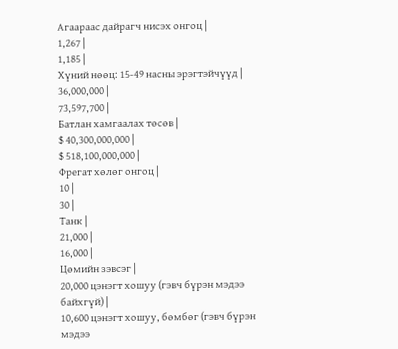Агаараас дайрагч нисэх онгоц |
1,267 |
1,185 |
Хүний нөөц: 15-49 насны эрэгтэйчүүд |
36,000,000 |
73,597,700 |
Батлан хамгаалах төсөв |
$ 40,300,000,000 |
$ 518,100,000,000 |
Фрегат хөлөг онгоц |
10 |
30 |
Танк |
21,000 |
16,000 |
Цөмийн зэвсэг |
20,000 цэнэгт хошуу (гэвч бүрэн мэдээ байхгүй) |
10,600 цэнэгт хошуу, бөмбөг (гэвч бүрэн мэдээ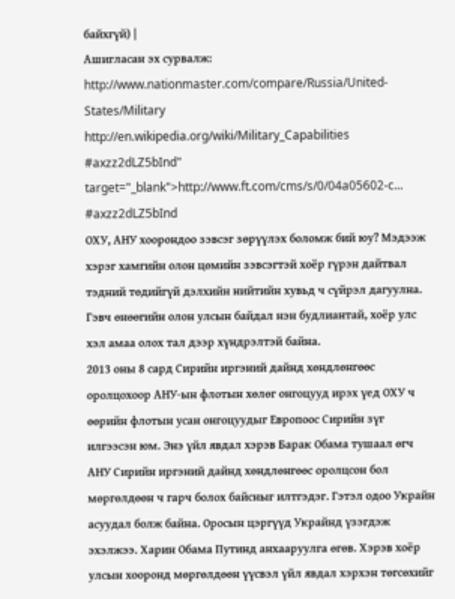байхгүй) |
Ашигласан эх сурвалж:
http://www.nationmaster.com/compare/Russia/United-States/Military
http://en.wikipedia.org/wiki/Military_Capabilities
#axzz2dLZ5bInd" target="_blank">http://www.ft.com/cms/s/0/04a05602-c... #axzz2dLZ5bInd
ОХУ, АНУ хоорондоо зэвсэг зөрүүлэх боломж бий юу? Мэдээж хэрэг хамгийн олон цөмийн зэвсэгтэй хоёр гүрэн дайтвал тэдний төдийгүй дэлхийн нийтийн хувьд ч сүйрэл дагуулна. Гэвч өнөөгийн олон улсын байдал нэн будлиантай, хоёр улс хэл амаа олох тал дээр хүндрэлтэй байна.
2013 оны 8 сард Сирийн иргэний дайнд хөндлөнгөөс оролцохоор АНУ-ын флотын хөлөг онгоцууд ирэх үед ОХУ ч өөрийн флотын усан онгоцуудыг Европоос Сирийн зүг илгээсэн юм. Энэ үйл явдал хэрэв Барак Обама тушаал өгч АНУ Сирийн иргэний дайнд хөндлөнгөөс оролцсон бол мөргөлдөөн ч гарч болох байсныг илтгэдэг. Гэтэл одоо Украйн асуудал болж байна. Оросын цэргүүд Украйнд үзэгдэж эхэлжээ. Харин Обама Путинд анхааруулга өгөв. Хэрэв хоёр улсын хооронд мөргөлдөөн үүсвэл үйл явдал хэрхэн төгсөхийг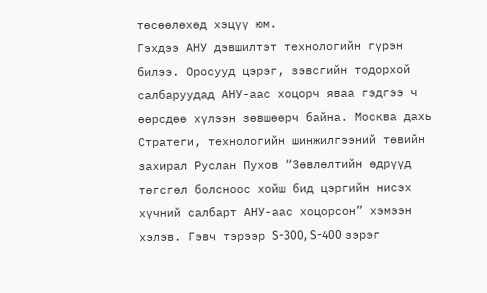төсөөлөхөд хэцүү юм.
Гэхдээ АНУ дэвшилтэт технологийн гүрэн билээ. Оросууд цэрэг, зэвсгийн тодорхой салбаруудад АНУ-аас хоцорч яваа гэдгээ ч өөрсдөө хүлээн зөвшөөрч байна. Москва дахь Стратеги, технологийн шинжилгээний төвийн захирал Руслан Пухов “Зөвлөлтийн өдрүүд төгсгөл болсноос хойш бид цэргийн нисэх хүчний салбарт АНУ-аас хоцорсон” хэмээн хэлэв. Гэвч тэрээр S-300, S-400 зэрэг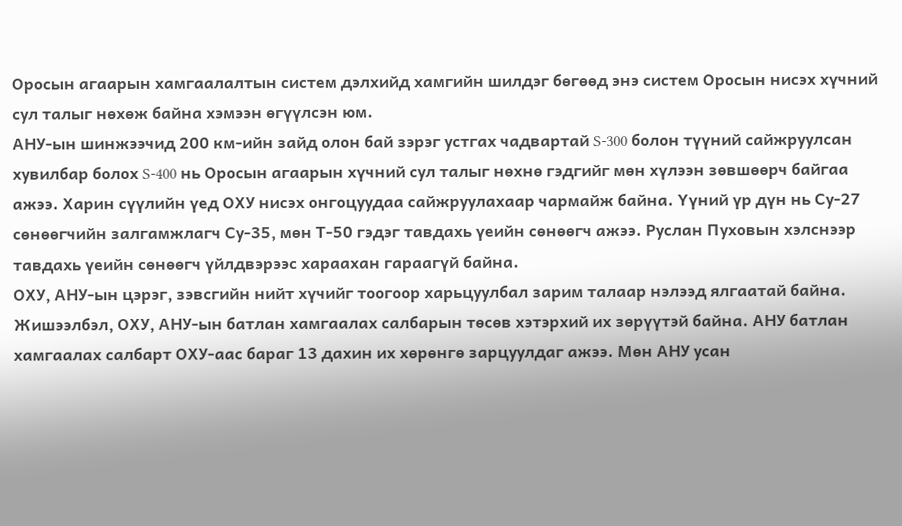Оросын агаарын хамгаалалтын систем дэлхийд хамгийн шилдэг бөгөөд энэ систем Оросын нисэх хүчний сул талыг нөхөж байна хэмээн өгүүлсэн юм.
АНУ-ын шинжээчид 200 км-ийн зайд олон бай зэрэг устгах чадвартай S-300 болон түүний сайжруулсан хувилбар болох S-400 нь Оросын агаарын хүчний сул талыг нөхнө гэдгийг мөн хүлээн зөвшөөрч байгаа ажээ. Харин сүүлийн үед ОХУ нисэх онгоцуудаа сайжруулахаар чармайж байна. Үүний үр дүн нь Су-27 сөнөөгчийн залгамжлагч Су-35, мөн Т-50 гэдэг тавдахь үеийн сөнөөгч ажээ. Руслан Пуховын хэлснээр тавдахь үеийн сөнөөгч үйлдвэрээс хараахан гараагүй байна.
ОХУ, АНУ-ын цэрэг, зэвсгийн нийт хүчийг тоогоор харьцуулбал зарим талаар нэлээд ялгаатай байна. Жишээлбэл, ОХУ, АНУ-ын батлан хамгаалах салбарын төсөв хэтэрхий их зөрүүтэй байна. АНУ батлан хамгаалах салбарт ОХУ-аас бараг 13 дахин их хөрөнгө зарцуулдаг ажээ. Мөн АНУ усан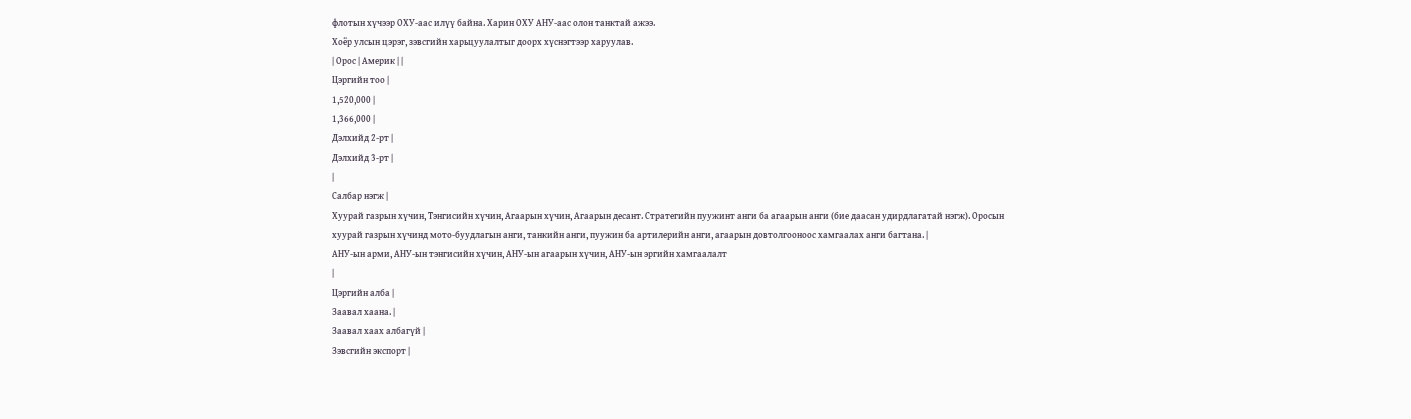флотын хүчээр ОХУ-аас илүү байна. Харин ОХУ АНУ-аас олон танктай ажээ.
Хоёр улсын цэрэг, зэвсгийн харьцуулалтыг доорх хүснэгтээр харуулав.
| Орос | Америк | |
Цэргийн тоо |
1,520,000 |
1,366,000 |
Дэлхийд 2-рт |
Дэлхийд 3-рт |
|
Салбар нэгж |
Хуурай газрын хүчин, Тэнгисийн хүчин, Агаарын хүчин, Агаарын десант. Стратегийн пуужинт анги ба агаарын анги (бие даасан удирдлагатай нэгж). Оросын хуурай газрын хүчинд мото-буудлагын анги, танкийн анги, пуужин ба артилерийн анги, агаарын довтолгооноос хамгаалах анги багтана. |
АНУ-ын арми, АНУ-ын тэнгисийн хүчин, АНУ-ын агаарын хүчин, АНУ-ын эргийн хамгаалалт
|
Цэргийн алба |
Заавал хаана. |
Заавал хаах албагүй |
Зэвсгийн экспорт |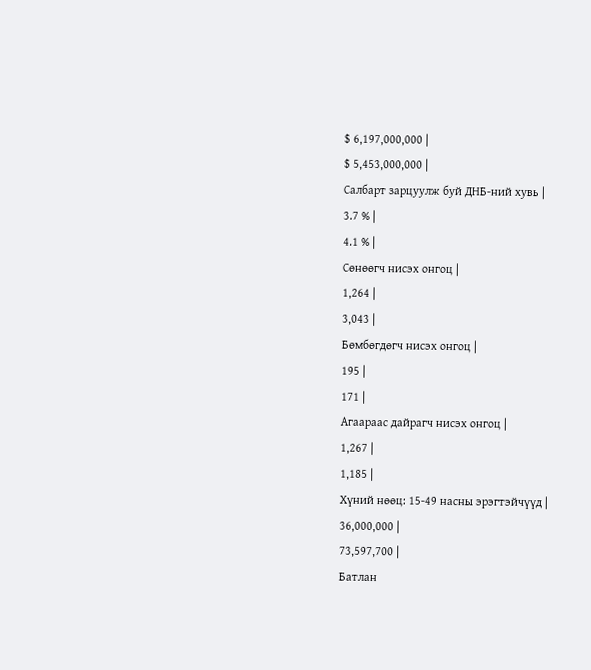$ 6,197,000,000 |
$ 5,453,000,000 |
Салбарт зарцуулж буй ДНБ-ний хувь |
3.7 % |
4.1 % |
Сөнөөгч нисэх онгоц |
1,264 |
3,043 |
Бөмбөгдөгч нисэх онгоц |
195 |
171 |
Агаараас дайрагч нисэх онгоц |
1,267 |
1,185 |
Хүний нөөц: 15-49 насны эрэгтэйчүүд |
36,000,000 |
73,597,700 |
Батлан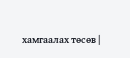хамгаалах төсөв |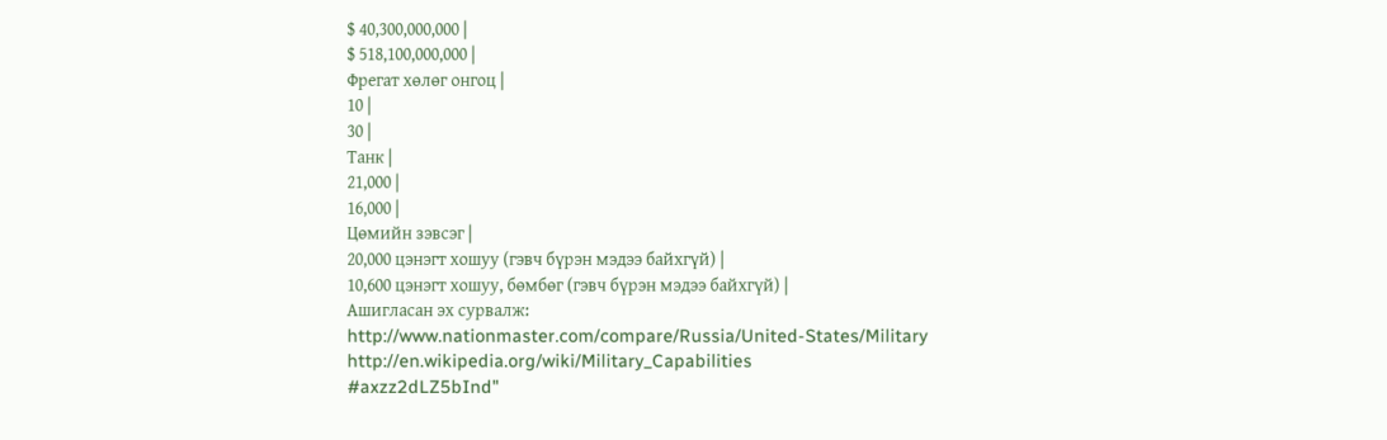$ 40,300,000,000 |
$ 518,100,000,000 |
Фрегат хөлөг онгоц |
10 |
30 |
Танк |
21,000 |
16,000 |
Цөмийн зэвсэг |
20,000 цэнэгт хошуу (гэвч бүрэн мэдээ байхгүй) |
10,600 цэнэгт хошуу, бөмбөг (гэвч бүрэн мэдээ байхгүй) |
Ашигласан эх сурвалж:
http://www.nationmaster.com/compare/Russia/United-States/Military
http://en.wikipedia.org/wiki/Military_Capabilities
#axzz2dLZ5bInd"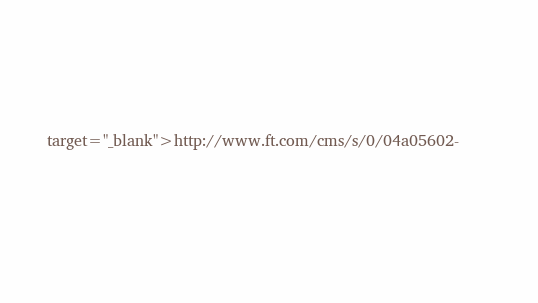target="_blank">http://www.ft.com/cms/s/0/04a05602-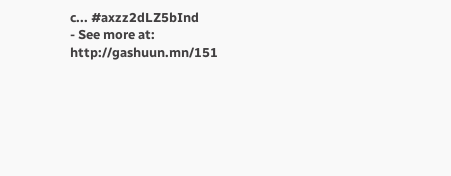c... #axzz2dLZ5bInd
- See more at: http://gashuun.mn/151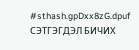#sthash.gpDxx8zG.dpuf
СЭТГЭГДЭЛ БИЧИХ